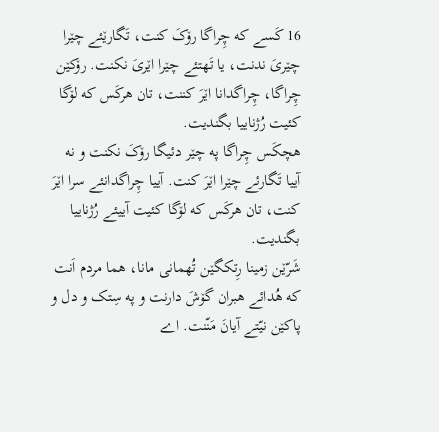16 کَسے که چِراگا رۆکَ کنت، تَگارێئے چێرا چێریَ ندنت، یا تَهتئے چێرا اێریَ نکنت. رۆکێن چِراگا، چِراگدانا اێرَ کننت، تان هرکَس که لۆگا کئیت رُژناییا بگندیت.
هچکَس چِراگا په چێر دئیگا رۆکَ نکنت و نه آییا تَگارئے چێرا اێرَ کنت. آییا چِراگدانئے سرا اێرَ کنت، تان هرکَس که لۆگا کئیت آییئے رُژناییا بگندیت.
شَرّێن زمینا رِتکگێن تُهمانی مانا، هما مردم اَنت که هُدائے هبران گۆشَ دارنت و په سِتک و دل و پاکێن نیّتے آیانَ مَنّنت. اے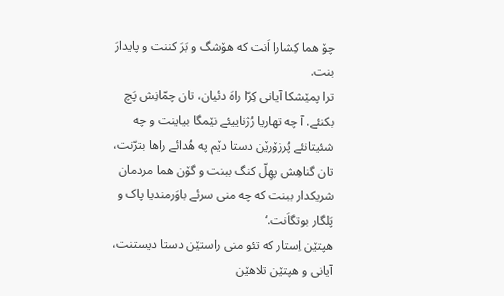چۆ هما کِشارا اَنت که هۆشگ و بَرَ کننت و پایدارَ بنت.
ترا پمێشکا آیانی کِرّا راهَ دئیان، تان چمّانِش پَچ بکنئے. آ چه تهاریا رُژناییئے نێمگا بیاینت و چه شئیتانئے پُرزۆرێن دستا دێم په هُدائے راها بترّنت، تان گناهِش پهِلّ کنگ ببنت و گۆن هما مردمان شریکدار ببنت که چه منی سرئے باوَرمندیا پاک و پَلگار بوتگاَنت.‘
هپتێن اِستار که تئو منی راستێن دستا دیستنت، آیانی و هپتێن تلاهێن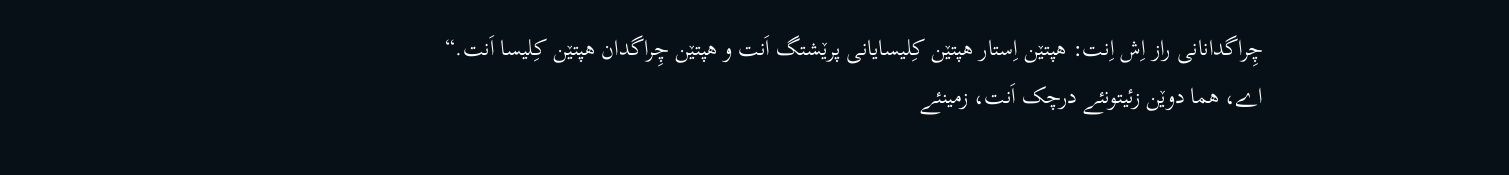چِراگدانانی راز اِش اِنت: هپتێن اِستار هپتێن کِلیسایانی پرێشتگ اَنت و هپتێن چِراگدان هپتێن کِلیسا اَنت.“
اے، هما دوێن زئیتونئے درچک اَنت، زمینئے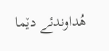هُداوندئے دێما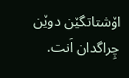اۆشتاتگێن دوێن چِراگدان اَنت.